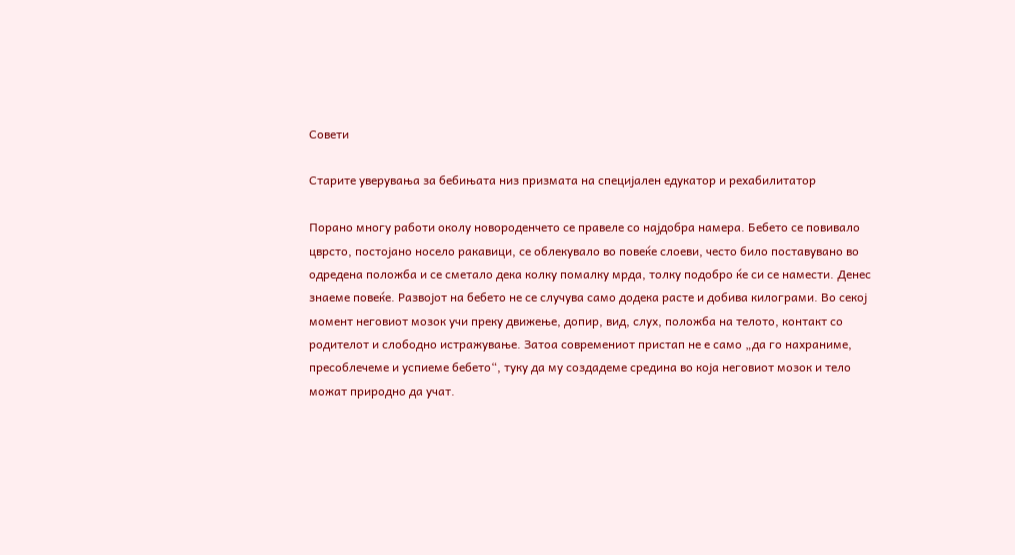Совети

Старите уверувања за бебињата низ призмата на специјален едукатор и рехабилитатор

Порано многу работи околу новороденчето се правеле со најдобра намера. Бебето се повивало цврсто, постојано носело ракавици, се облекувало во повеќе слоеви, често било поставувано во одредена положба и се сметало дека колку помалку мрда, толку подобро ќе си се намести. Денес знаеме повеќе. Развојот на бебето не се случува само додека расте и добива килограми. Во секој момент неговиот мозок учи преку движење, допир, вид, слух, положба на телото, контакт со родителот и слободно истражување. Затоа современиот пристап не е само „да го нахраниме, пресоблечеме и успиеме бебето“, туку да му создадеме средина во која неговиот мозок и тело можат природно да учат.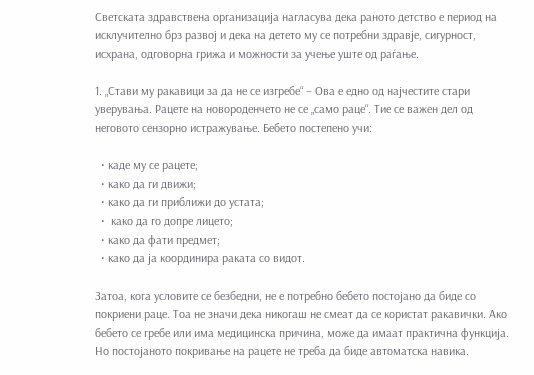Светската здравствена организација нагласува дека раното детство е период на исклучително брз развој и дека на детето му се потребни здравје, сигурност, исхрана, одговорна грижа и можности за учење уште од раѓање.

1. „Стави му ракавици за да не се изгребе“ – Ова е едно од најчестите стари уверувања. Рацете на новороденчето не се „само раце“. Тие се важен дел од неговото сензорно истражување. Бебето постепено учи:

  • каде му се рацете;
  • како да ги движи;
  • како да ги приближи до устата;
  •  како да го допре лицето;
  • како да фати предмет;
  • како да ја координира раката со видот.

Затоа, кога условите се безбедни, не е потребно бебето постојано да биде со покриени раце. Тоа не значи дека никогаш не смеат да се користат ракавички. Ако бебето се гребе или има медицинска причина, може да имаат практична функција. Но постојаното покривање на рацете не треба да биде автоматска навика.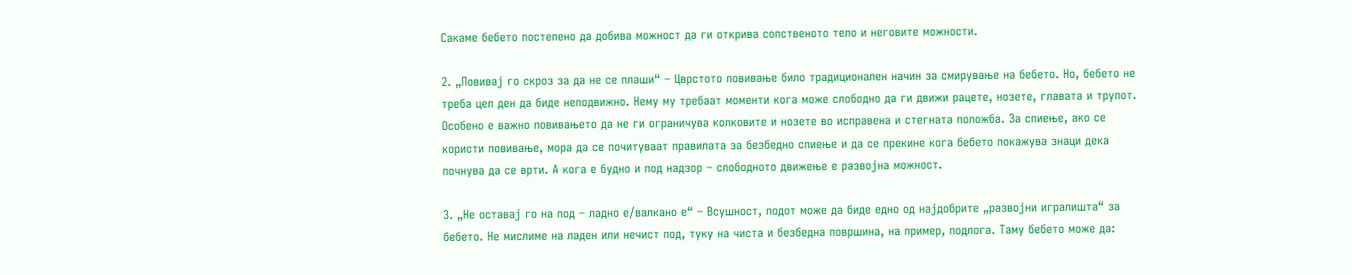Сакаме бебето постепено да добива можност да ги открива сопственото тело и неговите можности.

2. „Повивај го скроз за да не се плаши“ – Цврстото повивање било традиционален начин за смирување на бебето. Но, бебето не треба цел ден да биде неподвижно. Нему му требаат моменти кога може слободно да ги движи рацете, нозете, главата и трупот. Особено е важно повивањето да не ги ограничува колковите и нозете во исправена и стегната положба. За спиење, ако се користи повивање, мора да се почитуваат правилата за безбедно спиење и да се прекине кога бебето покажува знаци дека почнува да се врти. А кога е будно и под надзор – слободното движење е развојна можност.

3. „Не оставај го на под – ладно е/валкано е“ – Всушност, подот може да биде едно од најдобрите „развојни игралишта“ за бебето. Не мислиме на ладен или нечист под, туку на чиста и безбедна површина, на пример, подлога. Таму бебето може да: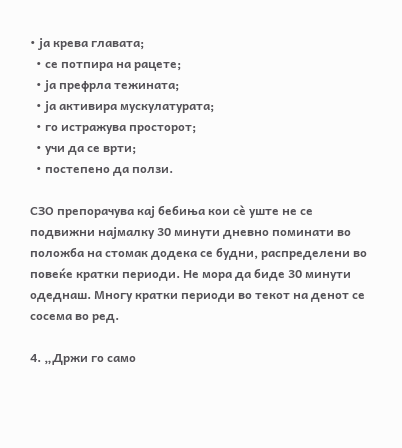• ја крева главата;
  • се потпира на рацете;
  • ја префрла тежината;
  • ја активира мускулатурата;
  • го истражува просторот;
  • учи да се врти;
  • постепено да ползи.

СЗО препорачува кај бебиња кои сè уште не се подвижни најмалку 30 минути дневно поминати во положба на стомак додека се будни, распределени во повеќе кратки периоди. Не мора да биде 30 минути одеднаш. Многу кратки периоди во текот на денот се сосема во ред.

4. „Држи го само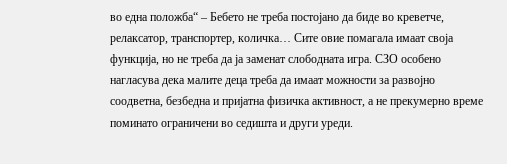во една положба“ – Бебето не треба постојано да биде во креветче, релаксатор, транспортер, количка… Сите овие помагала имаат своја функција, но не треба да ја заменат слободната игра. СЗО особено нагласува дека малите деца треба да имаат можности за развојно соодветна, безбедна и пријатна физичка активност, а не прекумерно време поминато ограничени во седишта и други уреди.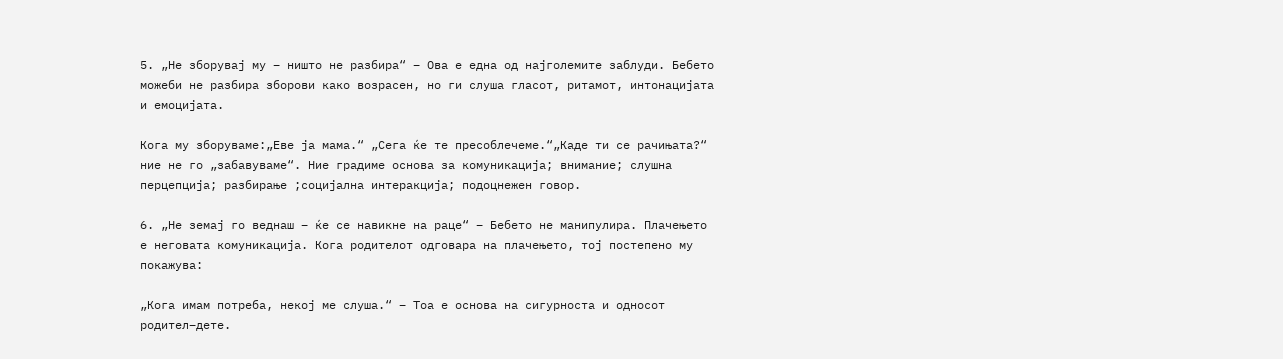5. „Не зборувај му – ништо не разбира“ – Ова е една од најголемите заблуди. Бебето можеби не разбира зборови како возрасен, но ги слуша гласот, ритамот, интонацијата и емоцијата.

Кога му зборуваме:„Еве ја мама.“ „Сега ќе те пресоблечеме.“„Каде ти се рачињата?“ ние не го „забавуваме“. Ние градиме основа за комуникација; внимание; слушна перцепција; разбирање ;социјална интеракција; подоцнежен говор.

6. „Не земај го веднаш – ќе се навикне на раце“ – Бебето не манипулира. Плачењето е неговата комуникација. Кога родителот одговара на плачењето, тој постепено му покажува:

„Кога имам потреба, некој ме слуша.“ – Тоа е основа на сигурноста и односот родител–дете.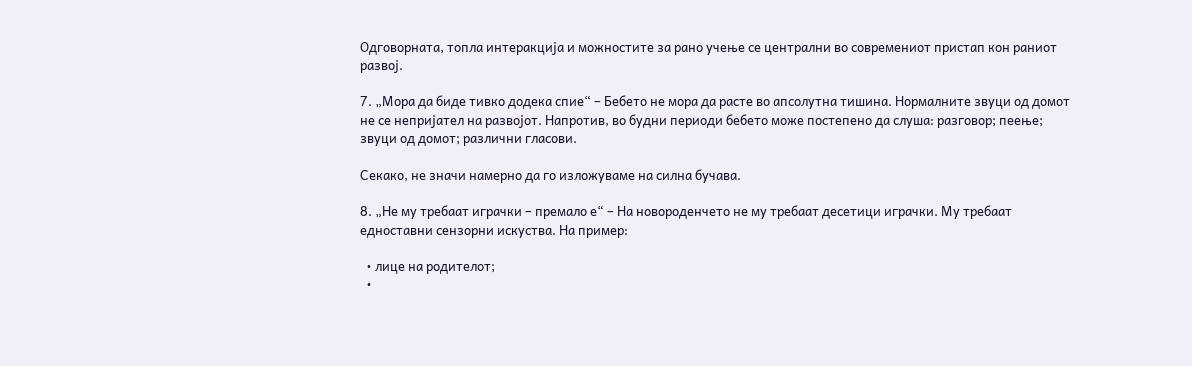Одговорната, топла интеракција и можностите за рано учење се централни во современиот пристап кон раниот развој.

7. „Мора да биде тивко додека спие“ – Бебето не мора да расте во апсолутна тишина. Нормалните звуци од домот не се непријател на развојот. Напротив, во будни периоди бебето може постепено да слуша: разговор; пеење; звуци од домот; различни гласови.

Секако, не значи намерно да го изложуваме на силна бучава.

8. „Не му требаат играчки – премало е“ – На новороденчето не му требаат десетици играчки. Му требаат едноставни сензорни искуства. На пример:

  • лице на родителот;
  •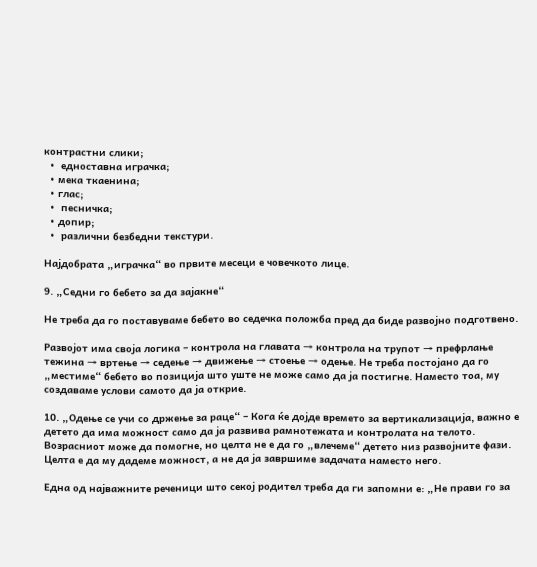контрастни слики;
  •  едноставна играчка;
  • мека ткаенина;
  • глас;
  •  песничка;
  • допир;
  •  различни безбедни текстури.

Најдобрата „играчка“ во првите месеци е човечкото лице.

9. „Седни го бебето за да зајакне“

Не треба да го поставуваме бебето во седечка положба пред да биде развојно подготвено.

Развојот има своја логика – контрола на главата → контрола на трупот → префрлање тежина → вртење → седење → движење → стоење → одење. Не треба постојано да го „местиме“ бебето во позиција што уште не може само да ја постигне. Наместо тоа, му создаваме услови самото да ја открие.

10. „Одење се учи со држење за раце“ – Кога ќе дојде времето за вертикализација, важно е детето да има можност само да ја развива рамнотежата и контролата на телото. Возрасниот може да помогне, но целта не е да го „влечеме“ детето низ развојните фази. Целта е да му дадеме можност, а не да ја завршиме задачата наместо него.

Една од најважните реченици што секој родител треба да ги запомни е: „Не прави го за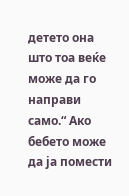детето она што тоа веќе може да го направи само.“ Ако бебето може да ја помести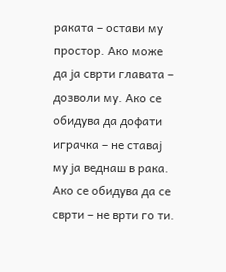раката – остави му простор. Ако може да ја сврти главата – дозволи му. Ако се обидува да дофати играчка – не ставај му ја веднаш в рака. Ако се обидува да се сврти – не врти го ти.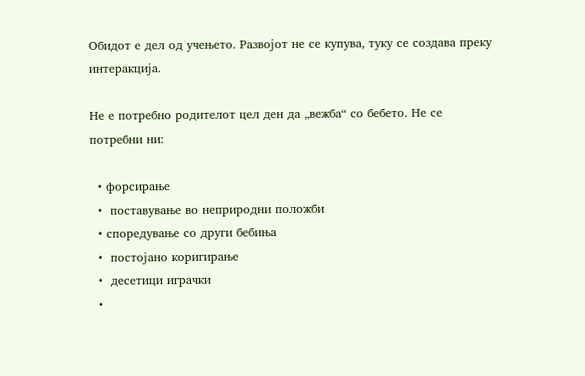Обидот е дел од учењето. Развојот не се купува, туку се создава преку интеракција.

Не е потребно родителот цел ден да „вежба“ со бебето. Не се потребни ни:

  • форсирање
  •  поставување во неприродни положби
  • споредување со други бебиња
  •  постојано коригирање
  •  десетици играчки
  •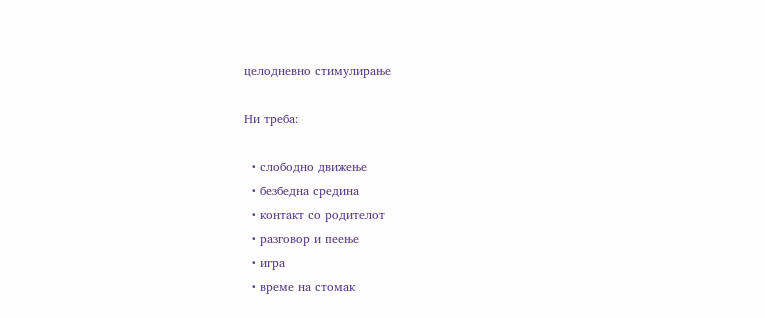целодневно стимулирање

Ни треба:

  • слободно движење
  • безбедна средина
  • контакт со родителот
  • разговор и пеење
  • игра
  • време на стомак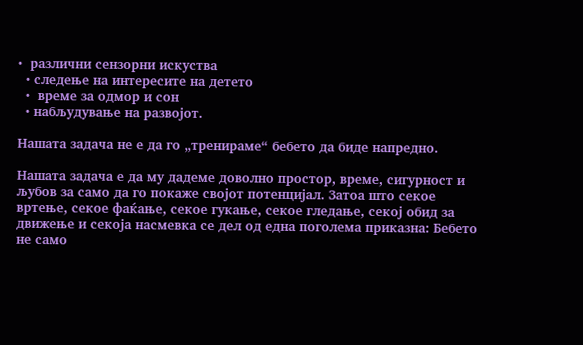•  различни сензорни искуства
  • следење на интересите на детето
  •  време за одмор и сон
  • набљудување на развојот.

Нашата задача не е да го „тренираме“ бебето да биде напредно.

Нашата задача е да му дадеме доволно простор, време, сигурност и љубов за само да го покаже својот потенцијал. Затоа што секое вртење, секое фаќање, секое гукање, секое гледање, секој обид за движење и секоја насмевка се дел од една поголема приказна: Бебето не само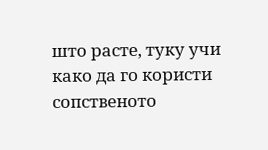што расте, туку учи како да го користи сопственото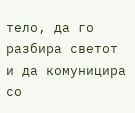тело, да го разбира светот и да комуницира со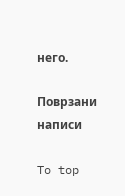него.

Поврзани написи

To top